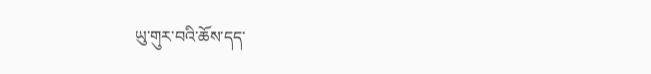ཡུ་གུར་བའི་ཆོས་དད་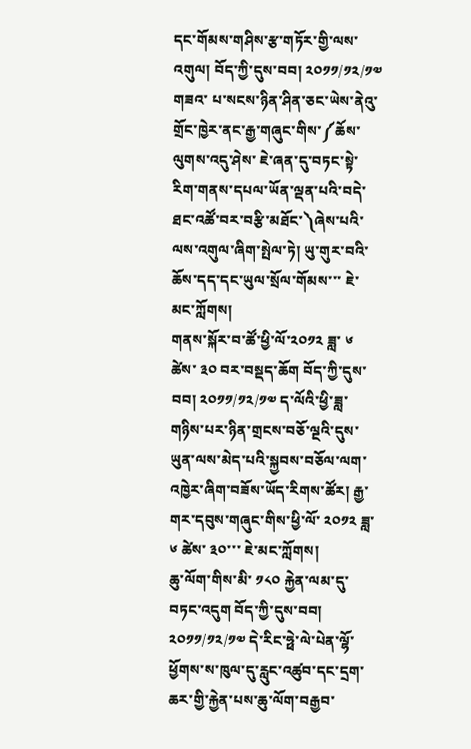དང་གོམས་གཤིས་རྩ་གཏོར་གྱི་ལས་འགུལ། བོད་ཀྱི་དུས་བབ། ༢༠༡༡/༡༢/༡༧ གཟའ་ པ་སངས་ཉིན་ཤིན་ཅང་ཡེས་ནེའུ་གྲོང་ཁྱེར་ནང་རྒྱ་གཞུང་གིས་༼ཆོས་ལུགས་འདུ་ཤེས་ ཇེ་ཞན་དུ་བཏང་སྟེ་རིག་གནས་དཔལ་ཡོན་ལྡན་པའི་བདེ་ཐང་འཚོ་བར་བརྩི་མཐོང་༽ཞེས་པའི་ལས་འགུལ་ཞིག་སྤེལ་ཏེ། ཡུ་གུར་བའི་ཆོས་དད་དང་ཡུལ་སྲོལ་གོམས་་་ ཇེ་མང་ཀློགས།
གནས་སྐོར་བ་ཚོ་ཕྱི་ལོ་༢༠༡༢ ཟླ་ ༦ ཚེས་ ༣༠ བར་བསྡད་ཆོག བོད་ཀྱི་དུས་བབ། ༢༠༡༡/༡༢/༡༧ ད་ལོའི་ཕྱི་ཟླ་གཉིས་པར་ཉིན་གྲངས་བཅོ་ལྔའི་དུས་ཡུན་ལས་མེད་པའི་སྐྱབས་བཅོལ་ལག་འཁྱེར་ཞིག་བཟོས་ཡོད་རིགས་ཚོར། རྒྱ་གར་དབུས་གཞུང་གིས་ཕྱི་ལོ་ ༢༠༡༢ ཟླ་ ༦ ཚེས་ ༣༠་་་ ཇེ་མང་ཀློགས།
ཆུ་ལོག་གིས་མི་ ༡༨༠ རྐྱེན་ལམ་དུ་བཏང་འདུག བོད་ཀྱི་དུས་བབ། ༢༠༡༡/༡༢/༡༧ དེ་རིང་ཧྥེ་ལེ་པེན་ལྷོ་ཕྱོགས་ས་ཁུལ་དུ་རླུང་འཚུབ་དང་དྲག་ཆར་གྱི་རྐྱེན་པས་ཆུ་ལོག་བརྒྱབ་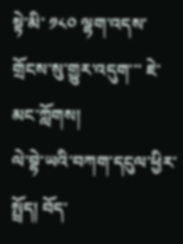སྟེ་མི་ ༡༨༠ ལྷག་འདས་གྲོངས་སུ་གྱུར་འདུག་་་ ཇེ་མང་ཀློགས།
ལེ་བྷེ་ཡའི་བཀག་དངུལ་ཕྱིར་སྤྲོད། བོད་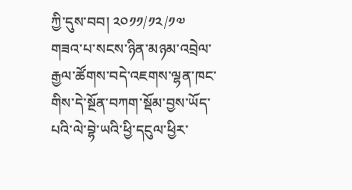ཀྱི་དུས་བབ། ༢༠༡༡/༡༢/༡༧ གཟའ་པ་སངས་ཉིན་མཉམ་འབྲེལ་རྒྱལ་ཚོགས་བདེ་འཇགས་ལྷན་ཁང་གིས་དེ་སྔོན་བཀག་སྡོམ་བྱས་ཡོད་པའི་ལེ་བྷེ་ཡའི་ཕྱི་དངུལ་ཕྱིར་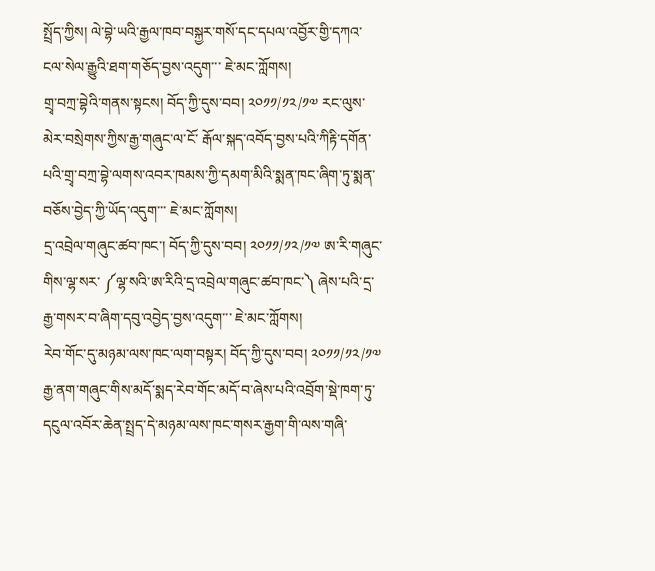སྤྲོད་ཀྱིས། ལེ་བྷེ་ཡའི་རྒྱལ་ཁབ་བསྐྱར་གསོ་དང་དཔལ་འབྱོར་གྱི་དཀའ་ངལ་སེལ་རྒྱུའི་ཐག་གཅོད་བྱས་འདུག་་་ ཇེ་མང་ཀློགས།
གྲྭ་བཀྲ་བྷེའི་གནས་སྟངས། བོད་ཀྱི་དུས་བབ། ༢༠༡༡/༡༢/༡༧ རང་ལུས་མེར་བསྲེགས་ཀྱིས་རྒྱ་གཞུང་ལ་ངོ་ རྒོལ་སྐད་འབོད་བྱས་པའི་ཀིརྟི་དགོན་པའི་གྲྭ་བཀྲ་བྷེ་ལགས་འབར་ཁམས་ཀྱི་དམག་མིའི་སྨན་ཁང་ཞིག་ཏུ་སྨན་བཅོས་བྱེད་ཀྱི་ཡོད་འདུག་་་ ཇེ་མང་ཀློགས།
དྲ་འབྲེལ་གཞུང་ཚབ་ཁང་། བོད་ཀྱི་དུས་བབ། ༢༠༡༡/༡༢/༡༧ ཨ་རི་གཞུང་གིས་ལྷ་སར་ ༼ལྷ་སའི་ཨ་རིའི་དྲ་འབྲེལ་གཞུང་ཚབ་ཁང་༽ ཞེས་པའི་དྲ་རྒྱ་གསར་བ་ཞིག་དབུ་འབྱེད་བྱས་འདུག་་་ ཇེ་མང་ཀློགས།
རེབ་གོང་དུ་མཉམ་ལས་ཁང་ལག་བསྟར། བོད་ཀྱི་དུས་བབ། ༢༠༡༡/༡༢/༡༧ རྒྱ་ནག་གཞུང་གིས་མདོ་སྨད་རེབ་གོང་མདོ་བ་ཞེས་པའི་འབྲོག་སྡེ་ཁག་ཏུ་དངུལ་འབོར་ཆེན་སྤྲད་དེ་མཉམ་ལས་ཁང་གསར་རྒྱག་གི་ལས་གཞི་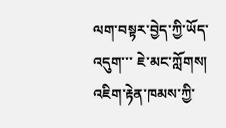ལག་བསྟར་བྱེད་ཀྱི་ཡོད་འདུག་་་ ཇེ་མང་ཀློགས།
འཇིག་རྟེན་ཁམས་ཀྱི་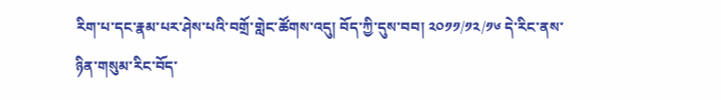རིག་པ་དང་རྣམ་པར་ཤེས་པའི་བགྲོ་གླེང་ཚོགས་འདུ། བོད་ཀྱི་དུས་བབ། ༢༠༡༡/༡༢/༡༦ དེ་རིང་ནས་ཉིན་གསུམ་རིང་བོད་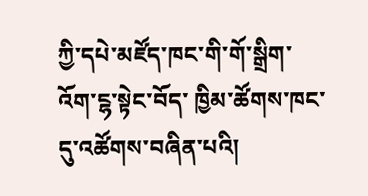ཀྱི་དཔེ་མཛོད་ཁང་གི་གོ་སྒྲིག་འོག་ངྷ་སྟེང་བོད་ ཁྱིམ་ཚོགས་ཁང་དུ་འཚོགས་བཞིན་པའི།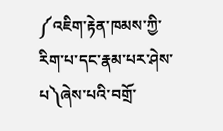༼འཇིག་རྟེན་ཁམས་ཀྱི་རིག་པ་དང་རྣམ་པར་ཤེས་པ༽ཞེས་པའི་བགྲོ་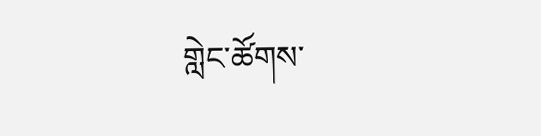གླེང་ཚོགས་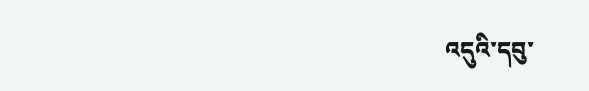འདུའི་དབུ་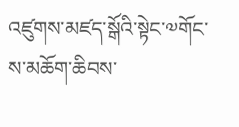འཛུགས་མཛད་སྒོའི་སྟེང་༧གོང་ས་མཆོག་ཆིབས་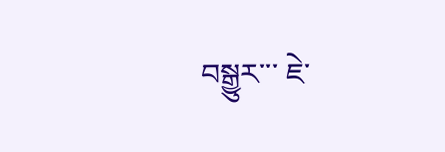བསྒྱུར་་་ ཇེ་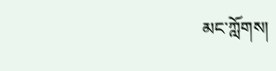མང་ཀློགས།